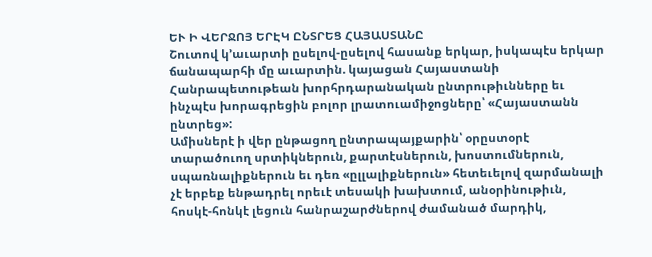ԵՒ Ի ՎԵՐՋՈՅ ԵՐԷԿ ԸՆՏՐԵՑ ՀԱՅԱՍՏԱՆԸ
Շուտով կ՚աւարտի ըսելով-ըսելով հասանք երկար, իսկապէս երկար ճանապարհի մը աւարտին. կայացան Հայաստանի Հանրապետութեան խորհրդարանական ընտրութիւնները եւ ինչպէս խորագրեցին բոլոր լրատուամիջոցները՝ «Հայաստանն ընտրեց»:
Ամիսներէ ի վեր ընթացող ընտրապայքարին՝ օրըստօրէ տարածուող սրտիկներուն, քարտէսներուն, խոստումներուն, սպառնալիքներուն եւ դեռ «ըլլալիքներուն» հետեւելով զարմանալի չէ երբեք ենթադրել որեւէ տեսակի խախտում, անօրինութիւն, հոսկէ-հոնկէ լեցուն հանրաշարժներով ժամանած մարդիկ,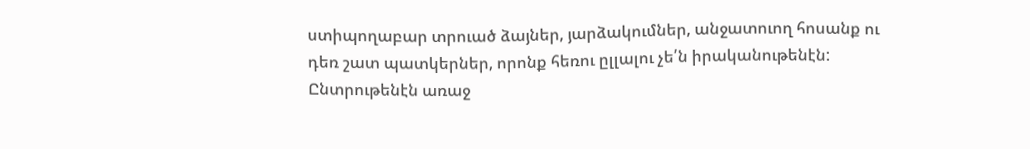ստիպողաբար տրուած ձայներ, յարձակումներ, անջատուող հոսանք ու դեռ շատ պատկերներ, որոնք հեռու ըլլալու չե՛ն իրականութենէն:
Ընտրութենէն առաջ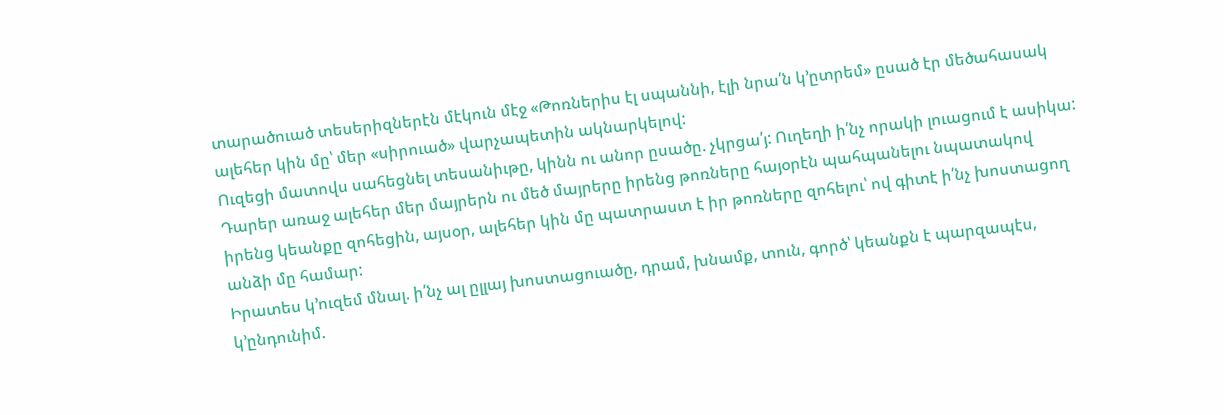տարածուած տեսերիզներէն մէկուն մէջ «Թոռներիս էլ սպաննի, էլի նրա՛ն կ՚ըտրեմ» ըսած էր մեծահասակ ալեհեր կին մը՝ մեր «սիրուած» վարչապետին ակնարկելով:
Ուզեցի մատովս սահեցնել տեսանիւթը, կինն ու անոր ըսածը. չկրցա՛յ: Ուղեղի ի՛նչ որակի լուացում է ասիկա: Դարեր առաջ ալեհեր մեր մայրերն ու մեծ մայրերը իրենց թոռները հայօրէն պահպանելու նպատակով իրենց կեանքը զոհեցին, այսօր, ալեհեր կին մը պատրաստ է իր թոռները զոհելու՝ ով գիտէ ի՛նչ խոստացող անձի մը համար:
Իրատես կ՚ուզեմ մնալ. ի՛նչ ալ ըլլայ խոստացուածը, դրամ, խնամք, տուն, գործ՝ կեանքն է պարզապէս, կ՚ընդունիմ.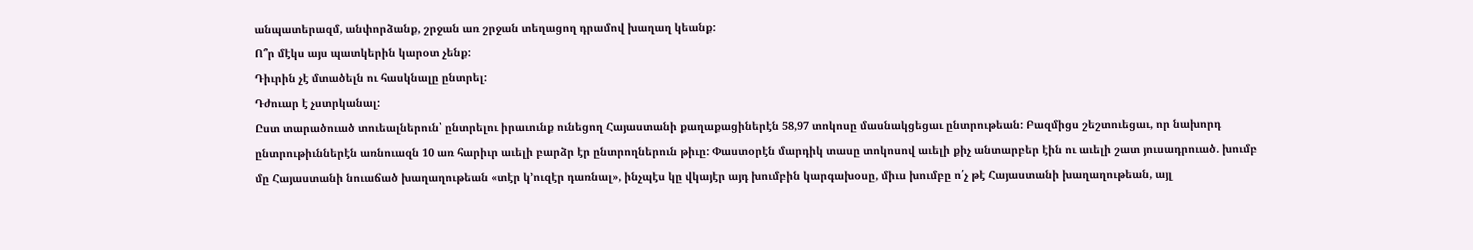անպատերազմ, անփորձանք, շրջան առ շրջան տեղացող դրամով խաղաղ կեանք:
Ո՞ր մէկս այս պատկերին կարօտ չենք:
Դիւրին չէ մտածելն ու հասկնալը ընտրել:
Դժուար է չստրկանալ:
Ըստ տարածուած տուեալներուն՝ ընտրելու իրաւունք ունեցող Հայաստանի քաղաքացիներէն 58,97 տոկոսը մասնակցեցաւ ընտրութեան: Բազմիցս շեշտուեցաւ, որ նախորդ ընտրութիւններէն առնուազն 10 առ հարիւր աւելի բարձր էր ընտրողներուն թիւը: Փաստօրէն մարդիկ տասը տոկոսով աւելի քիչ անտարբեր էին ու աւելի շատ յուսադրուած. խումբ մը Հայաստանի նուաճած խաղաղութեան «տէր կ՚ուզէր դառնալ», ինչպէս կը վկայէր այդ խումբին կարգախօսը, միւս խումբը ո՛չ թէ Հայաստանի խաղաղութեան, այլ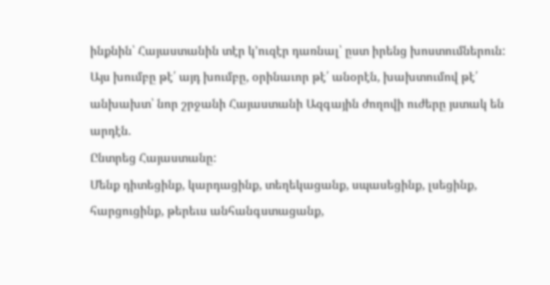ինքնին՝ Հայաստանին տէր կ՚ուզէր դառնալ՝ ըստ իրենց խոստումներուն:
Այս խումբը թէ՛ այդ խումբը, օրինաւոր թէ՛ անօրէն, խախտումով թէ՛ անխախտ՝ նոր շրջանի Հայաստանի Ազգային ժողովի ուժերը յստակ են արդէն.
Ընտրեց Հայաստանը:
Մենք դիտեցինք, կարդացինք, տեղեկացանք, սպասեցինք, լսեցինք, հարցուցինք, թերեւս անհանգստացանք,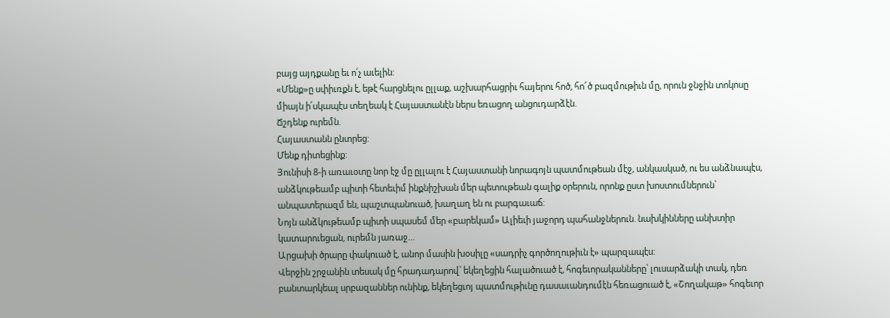բայց այդքանը եւ ո՛չ աւելին:
«Մենք»ը սփիւռքն է, եթէ հարցնելու ըլլաք, աշխարհացրիւ հայերու հոծ, հո՜ծ բազմութիւն մը, որուն ջնջին տոկոսը միայն ի՛սկապէս տեղեակ է Հայաստանէն ներս եռացող անցուդարձէն.
Ճշդենք ուրեմն.
Հայաստանն ընտրեց:
Մենք դիտեցինք:
Յունիսի 8-ի առաւօտը նոր էջ մը ըլլալու է Հայաստանի նորագոյն պատմութեան մէջ, անկասկած, ու ես անձնապէս, անձկութեամբ պիտի հետեւիմ ինքնիշխան մեր պետութեան գալիք օրերուն, որոնք ըստ խոստումներուն՝ անպատերազմ են, պաշտպանուած, խաղաղ են ու բարգաւաճ:
Նոյն անձկութեամբ պիտի սպասեմ մեր «բարեկամ» Ալիեւի յաջորդ պահանջներուն. նախկինները անխտիր կատարուեցան, ուրեմն յառաջ…
Արցախի ծրարը փակուած է, անոր մասին խօսիլը «սադրիչ գործողութիւն է» պարզապէս:
Վերջին շրջանին տեսակ մը հրադադարով՝ եկեղեցին հալածուած է, հոգեւորականները՝ լուսարձակի տակ, դեռ բանտարկեալ սրբազաններ ունինք, եկեղեցւոյ պատմութիւնը դասաւանդումէն հեռացուած է, «Շողակաթ» հոգեւոր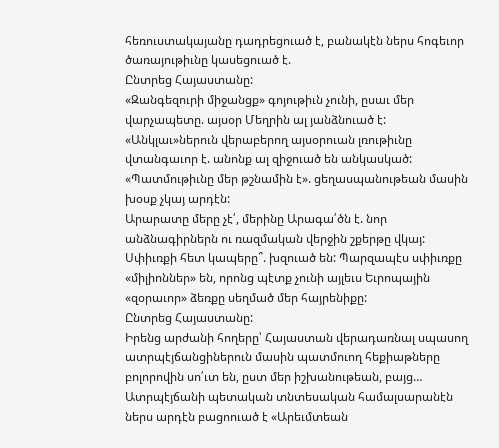հեռուստակայանը դադրեցուած է, բանակէն ներս հոգեւոր ծառայութիւնը կասեցուած է.
Ընտրեց Հայաստանը:
«Զանգեզուրի միջանցք» գոյութիւն չունի, ըսաւ մեր վարչապետը. այսօր Մեղրին ալ յանձնուած է:
«Անկլաւ»ներուն վերաբերող այսօրուան լռութիւնը վտանգաւոր է. անոնք ալ զիջուած են անկասկած:
«Պատմութիւնը մեր թշնամին է». ցեղասպանութեան մասին խօսք չկայ արդէն:
Արարատը մերը չէ՛, մերինը Արագա՛ծն է. նոր անձնագիրներն ու ռազմական վերջին շքերթը վկայ:
Սփիւռքի հետ կապերը՞. խզուած են: Պարզապէս սփիւռքը «միլիոններ» են, որոնց պէտք չունի այլեւս Եւրոպային «զօրաւոր» ձեռքը սեղմած մեր հայրենիքը:
Ընտրեց Հայաստանը:
Իրենց արժանի հողերը՝ Հայաստան վերադառնալ սպասող ատրպէյճանցիներուն մասին պատմուող հեքիաթները բոլորովին սո՛ւտ են, ըստ մեր իշխանութեան, բայց… Ատրպէյճանի պետական տնտեսական համալսարանէն ներս արդէն բացոուած է «Արեւմտեան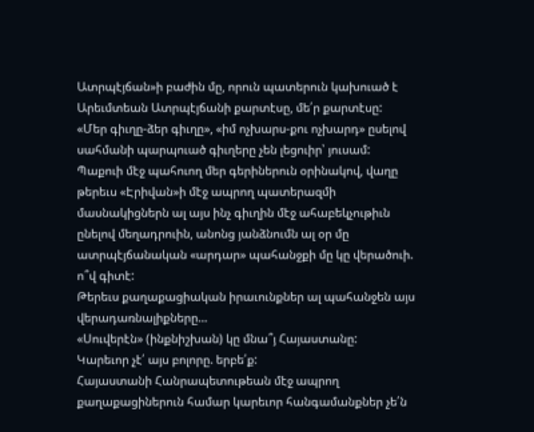Ատրպէյճան»ի բաժին մը, որուն պատերուն կախուած է Արեւմտեան Ատրպէյճանի քարտէսը, մե՛ր քարտէսը:
«Մեր գիւղը-ձեր գիւղը», «իմ ոչխարս-քու ոչխարդ» ըսելով սահմանի պարպուած գիւղերը չեն լեցուիր՝ յուսամ:
Պաքուի մէջ պահուող մեր գերիներուն օրինակով, վաղը թերեւս «Էրիվան»ի մէջ ապրող պատերազմի մասնակիցներն ալ այս ինչ գիւղին մէջ ահաբեկչութիւն ընելով մեղադրուին, անոնց յանձնումն ալ օր մը ատրպէյճանական «արդար» պահանջքի մը կը վերածուի. ո՞վ գիտէ:
Թերեւս քաղաքացիական իրաւունքներ ալ պահանջեն այս վերադառնալիքները…
«Սուվերէն» (ինքնիշխան) կը մնա՞յ Հայաստանը:
Կարեւոր չէ՛ այս բոլորը. երբե՛ք:
Հայաստանի Հանրապետութեան մէջ ապրող քաղաքացիներուն համար կարեւոր հանգամանքներ չե՛ն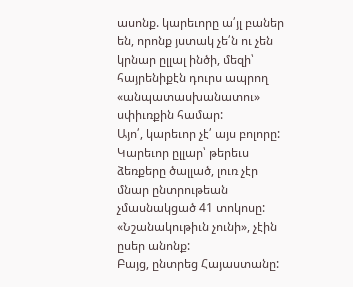ասոնք. կարեւորը ա՛յլ բաներ են, որոնք յստակ չե՛ն ու չեն կրնար ըլլալ ինծի, մեզի՝ հայրենիքէն դուրս ապրող «անպատասխանատու» սփիւռքին համար:
Այո՛, կարեւոր չէ՛ այս բոլորը:
Կարեւոր ըլլար՝ թերեւս ձեռքերը ծալլած, լուռ չէր մնար ընտրութեան չմասնակցած 41 տոկոսը: «Նշանակութիւն չունի», չէին ըսեր անոնք:
Բայց, ընտրեց Հայաստանը: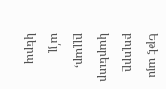Եթէ այս բոլորը կարեւոր ըլլար, ա՛յլ կերպ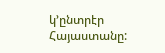կ՚ընտրէր Հայաստանը: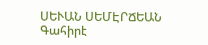ՍԵՒԱՆ ՍԵՄԷՐՃԵԱՆ
Գահիրէ